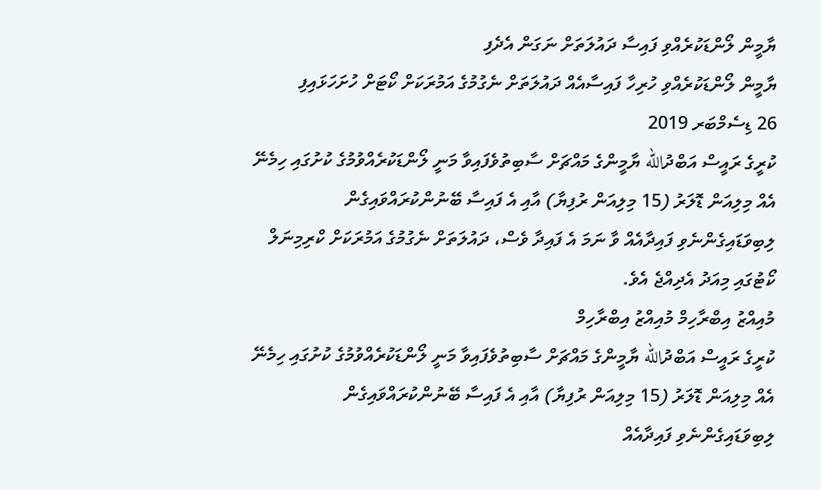ޔާމީން ލޯންޑަކުރެއްވި ފައިސާ ދައުލަތަށް ނަގަން އެދެފި
ޔާމީން ލޯންޑަކުރެއްވި ހުރިހާ ފައިސާއެއް ދައުލަތަށް ނެގުމުގެ އަމުރަކަށް ކޯޓަށް ހުށަހަޅައިފި
26 ޑިސެމްބަރ 2019
ކުރީގެ ރައީސް އަބްދުالله ޔާމީންގެ މައްޗަށް ސާބިތުވެފައިވާ މަނީ ލޯންޑަކުރެއްވުމުގެ ކުށުގައި ހިމެނޭ އެއް މިލިއަން ޑޮލަރު (15 މިލިއަން ރުފިޔާ) އާއި އެ ފައިސާ ބޭނުންކުރައްވައިގެން ލިބިވަޑައިގެންނެވި ފައިދާއެއް ވާ ނަމަ އެ ފައިދާ ވެސް، ދައުލަތަށް ނެގުމުގެ އަމުރަކަށް ކްރިމިނަލް ކޯޓުގައި މިއަދު އެދިއްޖެ އެވެ.
މުއިއްޒު އިބްރާހިމް މުއިއްޒު އިބްރާހިމް
ކުރީގެ ރައީސް އަބްދުالله ޔާމީންގެ މައްޗަށް ސާބިތުވެފައިވާ މަނީ ލޯންޑަކުރެއްވުމުގެ ކުށުގައި ހިމެނޭ އެއް މިލިއަން ޑޮލަރު (15 މިލިއަން ރުފިޔާ) އާއި އެ ފައިސާ ބޭނުންކުރައްވައިގެން ލިބިވަޑައިގެންނެވި ފައިދާއެއް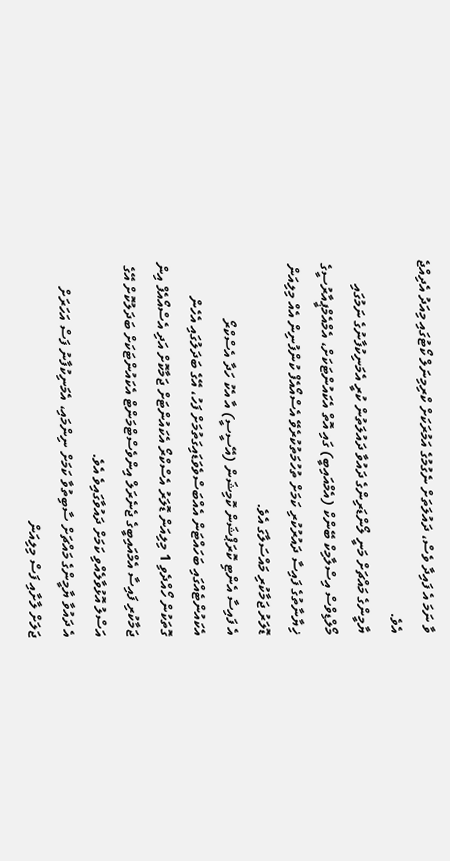ވާ ނަމަ އެ ފައިދާ ވެސް، ދައުލަތަށް ނެގުމުގެ އަމުރަކަށް ކްރިމިނަލް ކޯޓުގައި މިއަދު އެދިއްޖެ އެވެ.
ޔާމީންގެ މައްޗަށް މަނީ ލޯންޑަރިންގެ ދައުވާ ދައުލަތުން ކުރީ އެމަނިކުފާނުގެ ނަމުގައި މޯލްޑިވްސް އިސްލާމިކް ބޭންކް (އެމްއައިބީ) ގައި އޮތް އެކައުންޓަކަށް، އެމްއެމްޕީއާރުސީގެ ޚިޔާނާތުގެ ފައިސާ ދައުރުކުރި ކަމަށް ތުހުމަތުކުރެވޭ އެސްއޯއެފް ކުންފުނިން އެއް މިލިއަން ޑޮލަރު ޖަމާކުރި މައްސަލާގަ އެވެ.
އެ ފައިސާ އެންޓި ކޮރަޕްޝަން ކޮމިޝަން (އޭސީސީ) އާ އެކު ހަދާ އެސްކްރޯ އެކައުންޓެއްގައި ބަހައްޓަން އެއްބަސްވެވަޑައިގަތުމަށް ފަހު، އޭގެ ބަދަލުގައި އެހެން ގޮތަކުން ހޯއްދެވި 1 މިލިއަން ޑޮލަރު އެސްކްރޯ އެކައުންޓަށް ޖަމާކޮށް އަދި އެސްއޯއެފް އިން ޖަމާކުރި ފައިސާ އެމްއައިބީގެ ޖެނެރަލް އިންވެސްޓްމަންޓް އެކައުންޓަކަށް ބަދަލުކޮށް އޭގެ އަސްލު އޮޅުވާލެއްވި ކަމަށް ދައުވާގައިވެ އެވެ.
އެ ދައުވާ ޔާމީންގެ މައްޗަށް ސާބިތުވާ ކަމަށް ނިންމައި، އެމަނިކުފާނު ފަސް އަހަރަށް ޖަލަށް ލާށާއި ފަސް މިލިއަން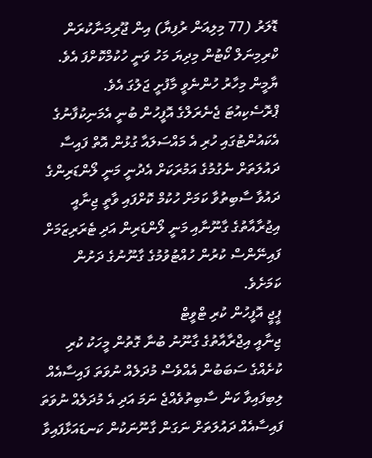ޑޮލަރު (77 މިލިއަން ރުފިޔާ) އިން ޖޫރިމަނާކުރަން ކްރިމިނަލް ކޯޓުން މިދިޔަ މަހު ވަނީ ހުކުމްކޮށްފަ އެވެ.
ޔާމީން މިހާރު ހުންނެވީ މާފުށީ ޖަލުގަ އެވެ.
ޕްރޮސެކިއުޓަ ޖެނެރަލްގެ އޮފީހުން ބުނީ އެމަނިކުފާނުގެ އެކައުންޓުގައި ހުރި އެ މައްސަލައާ ގުޅުން އޮތް ފައިސާ ދައުލަތަށް ނެގުމުގެ އަމުރަކަށް އެދުނީ މަނީ ލޯންޑަރިންގެ ދައުވާ ސާބިތުވާ ކަމަށް ހުކުމް ކޮށްފައި ވާތީ ޖިނާއީ އިޖުރާއާތުގެ ގާނޫނާއި މަނީ ލޯންޑަރިން އަދި ޓެރަރިޒަމަށް ފައިނޭންސް ކުރުން ހުއްޓުވުމުގެ ގާނޫނުގެ ދަށުން ކަމަށެވެ.
ޕީޖީ އޮފީހުން ކުރި ޓްވީޓް
ޖިނާއީ އިޖްރާއާތުގެ ގާނޫނު ބުނާ ގޮތުން މީހަކު ކުރި ކުށެއްގެ ސަބަބުން އެއްވެސް މުދަލެއް ނުވަތަ ފައިސާއެއް ލިބިފައިވާ ކަން ސާބިތުވެއްޖެ ނަމަ އަދި އެ މުދަލެއް ނުވަތަ ފައިސާއެއް ދައުލަތަށް ނަގަން ގާނޫނަކުން ކަނޑައަޅާފައިވާ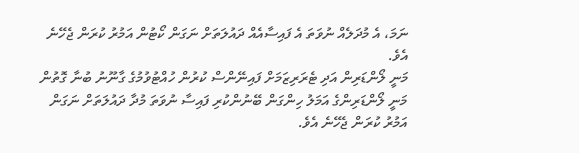ނަމަ، އެ މުދަލެއް ނުވަތަ އެ ފައިސާއެއް ދައުލަތަށް ނަގަން ކޯޓުން އަމުރު ކުރަން ޖެހޭނެ އެވެ.
މަނީ ލޯންޑަރިން އަދި ޓެރަރިޒަމަށް ފައިނޭންސް ކުރުން ހުއްޓުވުމުގެ ގާނޫނު ބުނާ ގޮތުން މަނީ ލޯންޑަރިންގެ އަމަލު ހިންގަން ބޭނުންކުރި ފައިސާ ނުވަތަ މުދާ ދައުލަތަށް ނަގަން އަމުރު ކުރަން ޖެހޭނެ އެވެ.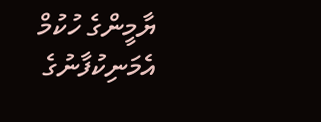ޔާމީންގެ ހުކުމް އެމަނިކުފާނުގެ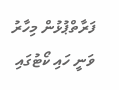ފަރާތްޕުޅުން މިހާރު ވަނީ ހައި ކޯޓުގައި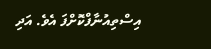އިސްތިއުނާފްކޮށްފަ އެވެ. އަދި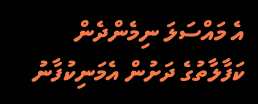އެ މައްސަލަ ނިމެންދެން ކަފާލާތުގެ ދަށުން އެމަނިކުފާނު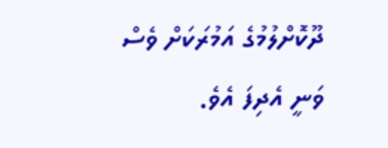ދޫކޮށްލުމުގެ އަމުރަކަށް ވެސް ވަނީ އެދިފަ އެވެ.